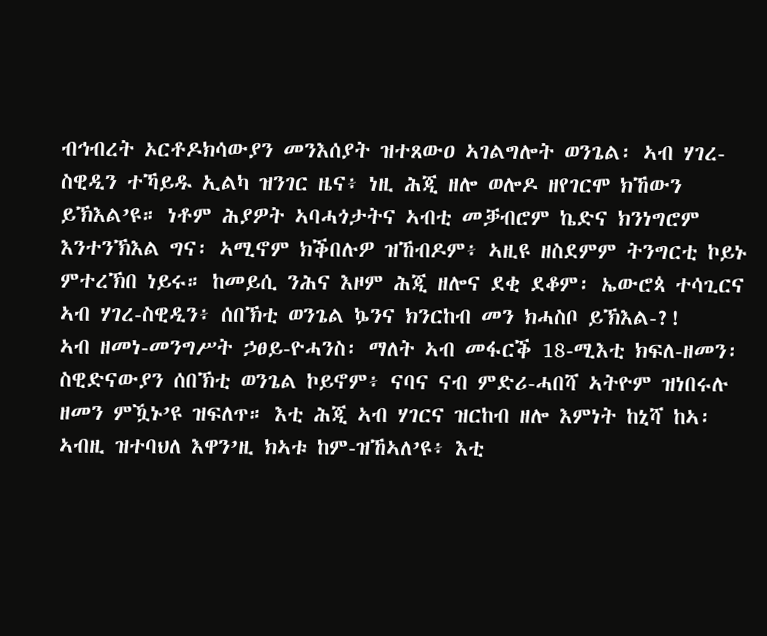ብኅብረት ኦርቶዶክሳውያን መንእሰያት ዝተጸውዐ ኣገልግሎት ወንጌል፡ ኣብ ሃገረ-ስዊዲን ተኻይዱ ኢልካ ዝንገር ዜና፥ ነዚ ሕጂ ዘሎ ወሎዶ ዘየገርሞ ክኸውን ይኽእል’ዩ። ነቶም ሕያዎት ኣባሓጎታትና ኣብቲ መቓብሮም ኬድና ክንነግሮም እንተንኽእል ግና፡ ኣሚኖም ክቕበሉዎ ዝኸብዶም፥ ኣዚዩ ዘስደምም ትንግርቲ ኮይኑ ምተረኽበ ነይሩ። ከመይሲ ንሕና እዞም ሕጂ ዘሎና ደቂ ደቆም፡ ኤውሮጳ ተሳጊርና ኣብ ሃገረ-ስዊዲን፥ ሰበኽቲ ወንጌል ኴንና ክንርከብ መን ክሓስቦ ይኽእል-?!
ኣብ ዘመነ-መንግሥት ኃፀይ-ዮሓንስ፡ ማለት ኣብ መፋርቕ 18-ሚእቲ ክፍለ-ዘመን፡ ስዊድናውያን ሰበኽቲ ወንጌል ኮይኖም፥ ናባና ናብ ምድሪ-ሓበሻ ኣትዮም ዝነበሩሉ ዘመን ምዃኑ’ዩ ዝፍለጥ። እቲ ሕጂ ኣብ ሃገርና ዝርከብ ዘሎ እምነት ከኒሻ ከኣ፡ ኣብዚ ዝተባህለ እዋን’ዚ ክኣቱ ከም-ዝኸኣለ’ዩ፥ እቲ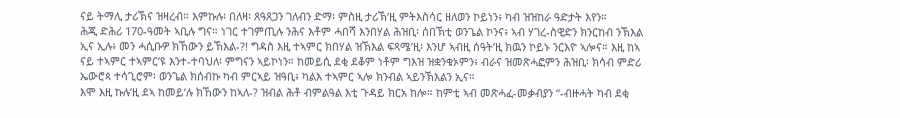ናይ ትማሊ ታሪኽና ዝዛረብ። እምኩሉ፡ በለዛ፡ ጸዓጸጋን ገለብን ድማ፡ ምስዚ ታሪኽ’ዚ ምትእስሳር ዘለወን ኮይነን፥ ካብ ዝዝከራ ዓድታት እየን።
ሕጂ ድሕሪ 170-ዓመት ኣቢሉ ግና። ነገር ተገምጢሉ ንሕና እቶም ሓበሻ እንበሃል ሕዝቢ፡ ሰበኽቲ ወንጌል ኮንና፥ ኣብ ሃገረ-ስዊድን ክንርከብ ንኽእል ኢና ኢሉ፥ መን ሓሲቡዎ ክኸውን ይኽእል-?! ግዳስ እዚ ተኣምር ክበሃል ዝኽእል ፍጻሜ’ዚ፡ እንሆ ኣብዚ ሰዓት’ዚ ክዉን ኮይኑ ንርእዮ ኣሎና። እዚ ከኣ ናይ ተኣምር ተኣምር’ዩ እንተ-ተባህለ፡ ምግናን ኣይኮነን። ከመይሲ ደቂ ደቆም ነቶም ግእዝ ዝቋንቁኦምን፥ ብራና ዝመጽሓፎምን ሕዝቢ፡ ክሳብ ምድሪ ኤውሮጳ ተሳጊሮም፡ ወንጌል ክሰብኩ ካብ ምርኣይ ዝዓቢ፥ ካልእ ተኣምር ኣሎ ክንብል ኣይንኽእልን ኢና።
እሞ እዚ ኩሉ’ዚ ደኣ ከመይ’ሉ ክኸውን ከኣለ-? ዝብል ሕቶ ብምልዓል እቲ ጉዳይ ክርአ ከሎ። ከምቲ ኣብ መጽሓፈ-መቃብያን “-ብዙሓት ካብ ደቂ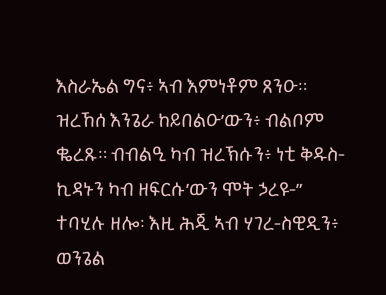እስራኤል ግና፥ ኣብ እምነቶም ጸንዑ። ዝረኸሰ እንጌራ ከይበልዑ’ውን፥ ብልቦም ቈረጹ። ብብልዒ ካብ ዝረኽሱን፥ ነቲ ቅዱስ-ኪዳኑን ካብ ዘፍርሱ’ውን ሞት ኃረዩ-” ተባሂሉ ዘሎ፡ እዚ ሕጂ ኣብ ሃገረ-ስዊዲን፥ ወንጌል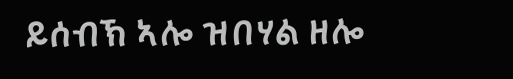ይሰብኽ ኣሎ ዝበሃል ዘሎ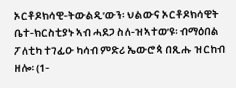ኦርቶዶክሳዊ-ትውልዲ’ውን፡ ህልውና ኦርቶዶክሳዊት ቤተ-ክርስቲያኑ ኣብ ሓደጋ ስለ-ዝኣተወ’ዩ፡ ብማዕበል ፖለቲካ ተገፊዑ ካሳብ ምድሪ ኤውሮጳ በጺሑ ዝርከብ ዘሎ፡ (1-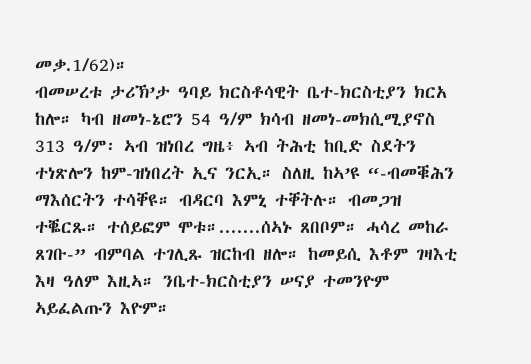መቃ.1/62)።
ብመሠረቱ ታሪኽ’ታ ዓባይ ክርስቶሳዊት ቤተ-ክርስቲያን ክርአ ከሎ። ካብ ዘመነ-ኔሮን 54 ዓ/ም ክሳብ ዘመነ-መክሲሚያኖስ 313 ዓ/ም፡ ኣብ ዝነበረ ግዜ፥ ኣብ ትሕቲ ከቢድ ስደትን ተነጽሎን ከም-ዝነበረት ኢና ንርኢ። ስለዚ ከኣ’ዩ “-ብመቑሕን ማእሰርትን ተሳቐዩ። ብዳርባ እምኒ ተቐትሉ። ብመጋዝ ተቘርጹ። ተሰይፎም ሞቱ።.......ሰኣኑ ጸበቦም። ሓሳረ መከራ ጸገቡ-” ብምባል ተገሊጹ ዝርከብ ዘሎ። ከመይሲ እቶም ገዛእቲ እዛ ዓለም እዚኣ። ንቤተ-ክርስቲያን ሠናያ ተመንዮም ኣይፈልጡን እዮም።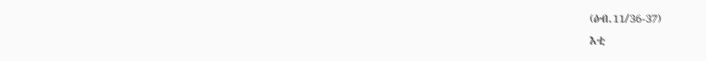(ዕብ.11/36-37)
እቲ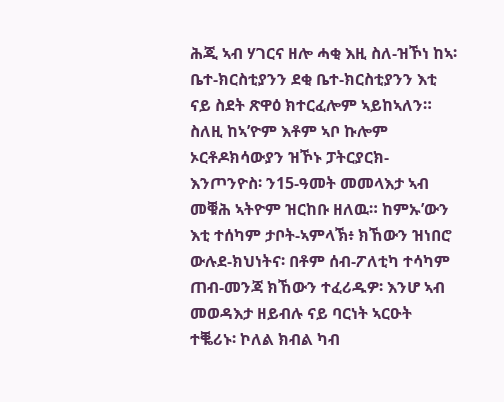ሕጂ ኣብ ሃገርና ዘሎ ሓቂ እዚ ስለ-ዝኾነ ከኣ፡ ቤተ-ክርስቲያንን ደቂ ቤተ-ክርስቲያንን እቲ ናይ ስደት ጽዋዕ ክተርፈሎም ኣይከኣለን። ስለዚ ከኣ’ዮም እቶም ኣቦ ኩሎም ኦርቶዶክሳውያን ዝኾኑ ፓትርያርክ-እንጦንዮስ፡ ን15-ዓመት መመላእታ ኣብ መቑሕ ኣትዮም ዝርከቡ ዘለዉ። ከምኡ’ውን እቲ ተሰካም ታቦት-ኣምላኽ፥ ክኸውን ዝነበሮ ውሉደ-ክህነትና፡ በቶም ሰብ-ፖለቲካ ተሳካም ጠብ-መንጃ ክኸውን ተፈሪዱዎ፡ እንሆ ኣብ መወዳእታ ዘይብሉ ናይ ባርነት ኣርዑት ተቘሪኑ፡ ኮለል ክብል ካብ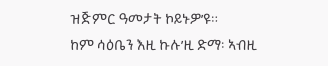ዝጅምር ዓመታት ኮይኑዎ’ዩ።
ከም ሳዕቤን እዚ ኩሉ’ዚ ድማ፡ ኣብዚ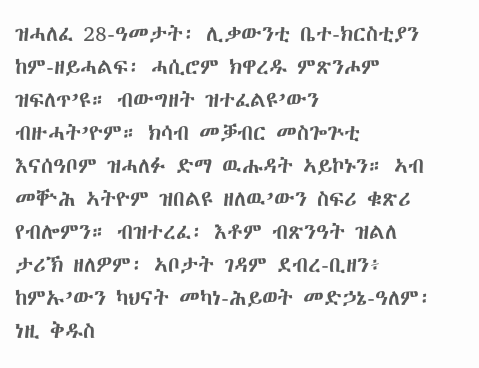ዝሓለፈ 28-ዓመታት፡ ሊቃውንቲ ቤተ-ክርስቲያን ከም-ዘይሓልፍ፡ ሓሲሮም ክዋረዱ ምጽንሖም ዝፍለጥ’ዩ። ብውግዘት ዝተፈልዩ’ውን ብዙሓት’ዮም። ክሳብ መቓብር መስጐጕቲ እናሰዓቦም ዝሓለፉ ድማ ዉሑዳት ኣይኮኑን። ኣብ መቝሕ ኣትዮም ዝበልዩ ዘለዉ’ውን ስፍሪ ቁጽሪ የብሎምን። ብዝተረፈ፡ እቶም ብጽንዓት ዝልለ ታሪኽ ዘለዎም፡ ኣቦታት ገዳም ደብረ-ቢዘን፥ ከምኡ’ውን ካህናት መካነ-ሕይወት መድኃኔ-ዓለም፡ ነዚ ቅዱስ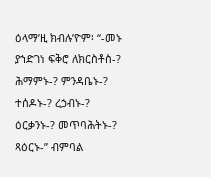ዕላማ’ዚ ክብሉ’ዮም፡ “-መኑ ያኀድገነ ፍቅሮ ለክርስቶስ-? ሕማምኑ-? ምንዳቤኑ-? ተሰዶኑ-? ረኃብኑ-? ዕርቃንኑ-? መጥባሕትኑ-? ጻዕርኑ-” ብምባል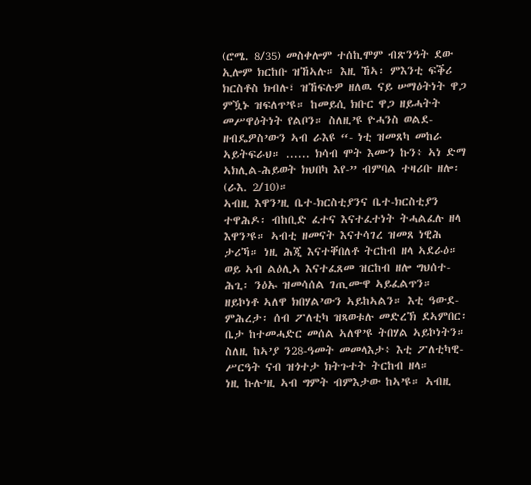(ሮሜ. 8/35) መስቀሎም ተሰኪሞም ብጽንዓት ደው ኢሎም ክርከቡ ዝኸኣሉ። እዚ ኸኣ፡ ምእንቲ ፍቕሪ ክርስቶስ ክብሉ፣ ዝኸፍሉዎ ዘለዉ ናይ ሠማዕትነት ዋጋ ምዃኑ ዝፍለጥ’ዩ። ከመይሲ ክቡር ዋጋ ዘይሓትት መሥዋዕትነት የልቦን። ስለዚ’ዩ ዮሓንስ ወልደ-ዘብዴዎስ’ውን ኣብ ራእዩ “- ነቲ ዝመጸካ መከራ ኣይትፍራህ። ...... ክሳብ ሞት እሙን ኩን፥ ኣነ ድማ ኣክሊል-ሕይወት ክህበካ እየ-” ብምባል ተዛሪቡ ዘሎ፡(ራእ. 2/10)።
ኣብዚ እዋን’ዚ ቤተ-ክርስቲያንና ቤተ-ክርስቲያን ተዋሕዶ፡ ብከቢድ ፈተና እናተፈተነት ትሓልፈሉ ዘላ እዋን’ዩ። ኣብቲ ዘመናት እናተሳገረ ዝመጸ ነዊሕ ታሪኻ። ነዚ ሕጂ እናተቐበለቶ ትርከብ ዘላ ኣደራዕ። ወይ ኣብ ልዕሊኣ እናተፈጸመ ዝርከብ ዘሎ ግህሰተ-ሕጊ፡ ንዕኡ ዝመሳሰል ገጢሙዋ ኣይፈልጥን። ዘይኮነቶ ኣለዋ ክበሃል’ውን ኣይከኣልን። እቲ ዓውደ-ምሕረታ፡ ሰብ ፖለቲካ ዝጻወቱሉ መድረኽ ደኣምበር፡ ቤታ ከተመሓድር መሰል ኣለዋ’ዩ ትበሃል ኣይኮነትን። ስለዚ ከኣ’ያ ን28-ዓመት መመላእታ፥ እቲ ፖለቲካዊ-ሥርዓት ናብ ዝጎተታ ክትጉተት ትርከብ ዘላ።
ነዚ ኩሉ’ዚ ኣብ ግምት ብምእታው ከኣ’ዩ። ኣብዚ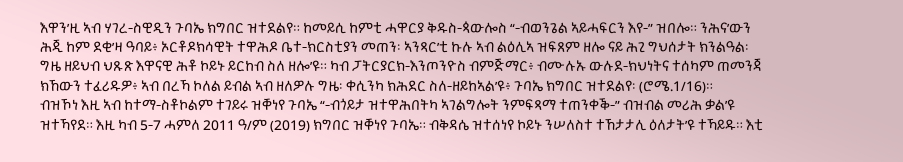እዋን’ዚ ኣብ ሃገረ-ስዊዲን ጉባኤ ክግበር ዝተደልየ። ከመይሲ ከምቲ ሓዋርያ ቅዱስ-ጳውሎስ “-ብወንጌል ኣይሓፍርን እየ-” ዝበሎ። ንሕና’ውን ሕጂ ከም ደቂ’ዛ ዓባይ፥ ኦርቶዶክሳዊት ተዋሕዶ ቤተ-ክርስቲያን መጠን፡ ኣንጻር’ቲ ኩሉ ኣብ ልዕሊኣ ዝፍጸም ዘሎ ናይ ሕጊ ግህሰታት ክንልዓል፡ ግዜ ዘይህብ ህጹጽ እዋናዊ ሕቶ ኮይኑ ይርከብ ስለ ዘሎ’ዩ። ካብ ፓትርያርክ-እንጦንዮስ ብምጅማር፥ ብሙሉኡ ውሉደ-ክህነትና ተሰካም ጠመንጃ ክኸውን ተፈሪዱዎ፥ ኣብ በረኻ ኮለል ይብል ኣብ ዘለዎሉ ግዜ፡ ቀሲንካ ክሕደር ስለ-ዘይከኣል’ዩ፥ ጉባኤ ክግበር ዝተደልየ፡ (ሮሜ.1/16)።
ብዝኾነ እዚ ኣብ ከተማ-ስቶኮልም ተገይሩ ዝቐነየ ጉባኤ “-ብጎይታ ዝተዋሕበትካ ኣገልግሎት ንምፍጻማ ተጠንቀቕ-” ብዝብል መሪሕ ቃል’ዩ ዝተኻየደ። እዚ ካብ 5-7 ሓምለ 2011 ዓ/ም (2019) ክግበር ዝቐነየ ጉባኤ። ብቅዳሴ ዝተሰነየ ኮይኑ ንሠለስተ ተኸታታሊ ዕለታት’ዩ ተኻይዱ። እቲ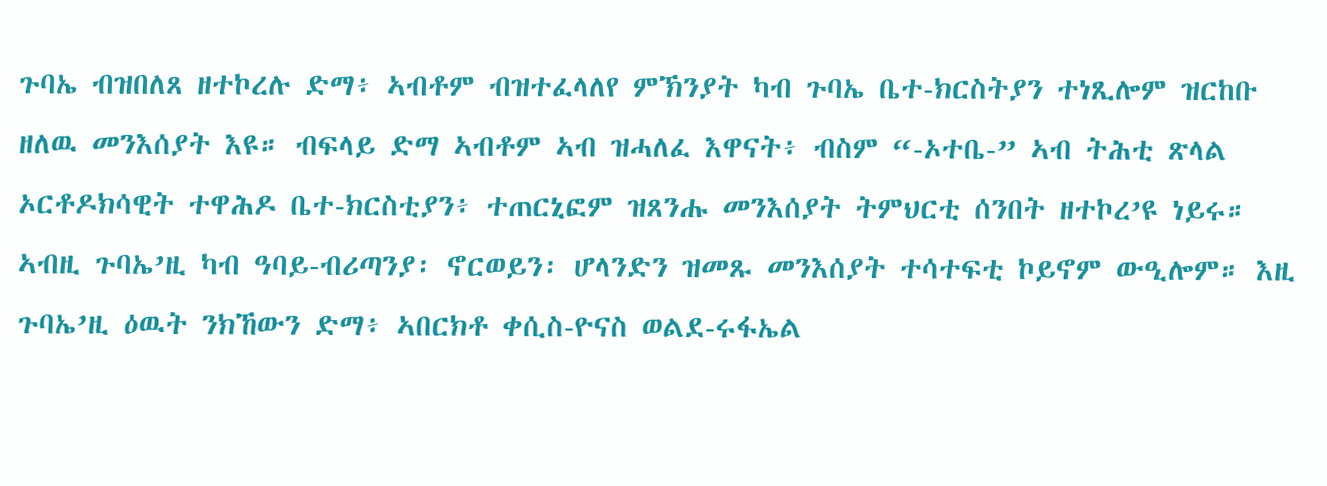ጉባኤ ብዝበለጸ ዘተኮረሉ ድማ፥ ኣብቶም ብዝተፈላለየ ምኽንያት ካብ ጉባኤ ቤተ-ክርስትያን ተነጺሎም ዝርከቡ ዘለዉ መንእሰያት እዩ። ብፍላይ ድማ ኣብቶም ኣብ ዝሓለፈ እዋናት፥ ብስም “-ኦተቤ-” ኣብ ትሕቲ ጽላል ኦርቶዶክሳዊት ተዋሕዶ ቤተ-ክርስቲያን፥ ተጠርኒፎም ዝጸንሑ መንእሰያት ትምህርቲ ሰንበት ዘተኮረ’ዩ ነይሩ።
ኣብዚ ጉባኤ’ዚ ካብ ዓባይ-ብሪጣንያ፡ ኖርወይን፡ ሆላንድን ዝመጹ መንእሰያት ተሳተፍቲ ኮይኖም ውዒሎም። እዚ ጉባኤ’ዚ ዕዉት ንክኸውን ድማ፥ ኣበርክቶ ቀሲስ-ዮናስ ወልደ-ሩፋኤል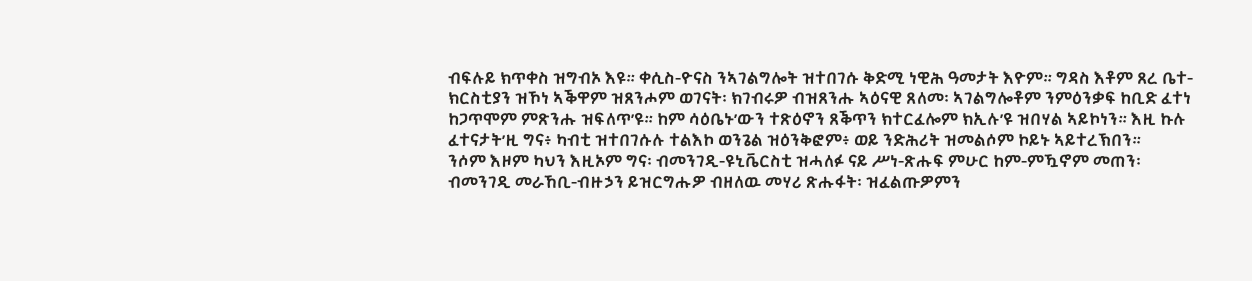ብፍሉይ ክጥቀስ ዝግብኦ እዩ። ቀሲስ-ዮናስ ንኣገልግሎት ዝተበገሱ ቅድሚ ነዊሕ ዓመታት እዮም። ግዳስ እቶም ጸረ ቤተ-ክርስቲያን ዝኾነ ኣቕዋም ዝጸንሖም ወገናት፡ ክገብሩዎ ብዝጸንሑ ኣዕናዊ ጸለመ፡ ኣገልግሎቶም ንምዕንቃፍ ከቢድ ፈተነ ከጋጥሞም ምጽንሑ ዝፍለጥ’ዩ። ከም ሳዕቤኑ’ውን ተጽዕኖን ጸቕጥን ክተርፈሎም ክኢሉ’ዩ ዝበሃል ኣይኮነን። እዚ ኩሉ ፈተናታት’ዚ ግና፥ ካብቲ ዝተበገሱሉ ተልእኮ ወንጌል ዝዕንቅፎም፥ ወይ ንድሕሪት ዝመልሶም ኮይኑ ኣይተረኽበን።
ንሶም እዞም ካህን እዚኦም ግና፡ ብመንገዲ-ዩኒቬርስቲ ዝሓለፉ ናይ ሥነ-ጽሑፍ ምሁር ከም-ምዃኖም መጠን፡ ብመንገዲ መራኸቢ-ብዙኃን ይዝርግሑዎ ብዘለዉ መሃሪ ጽሑፋት፡ ዝፈልጡዎምን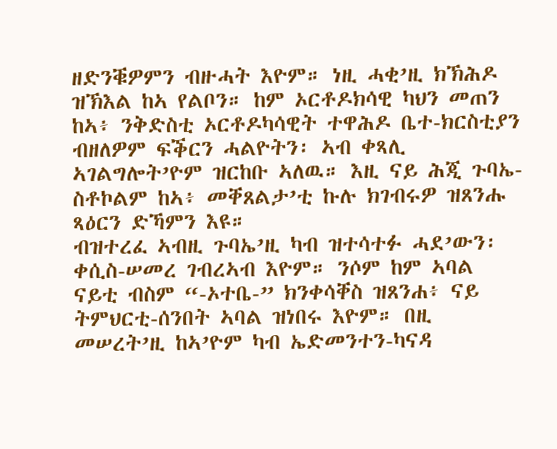ዘድንቑዎምን ብዙሓት እዮም። ነዚ ሓቂ’ዚ ክኽሕዶ ዝኽእል ከኣ የልቦን። ከም ኦርቶዶክሳዊ ካህን መጠን ከኣ፥ ንቅድስቲ ኦርቶዶካሳዊት ተዋሕዶ ቤተ-ክርስቲያን ብዘለዎም ፍቕርን ሓልዮትን፡ ኣብ ቀጻሊ ኣገልግሎት’ዮም ዝርከቡ ኣለዉ። እዚ ናይ ሕጂ ጉባኤ-ስቶኮልም ከኣ፥ መቐጸልታ’ቲ ኩሉ ክገብሩዎ ዝጸንሑ ጻዕርን ድኻምን እዩ።
ብዝተረፈ ኣብዚ ጉባኤ’ዚ ካብ ዝተሳተፉ ሓደ’ውን፡ ቀሲስ-ሠመረ ገብረኣብ እዮም። ንሶም ከም ኣባል ናይቲ ብስም “-ኦተቤ-” ክንቀሳቐስ ዝጸንሐ፥ ናይ ትምህርቲ-ሰንበት ኣባል ዝነበሩ እዮም። በዚ መሠረት’ዚ ከኣ’ዮም ካብ ኤድመንተን-ካናዳ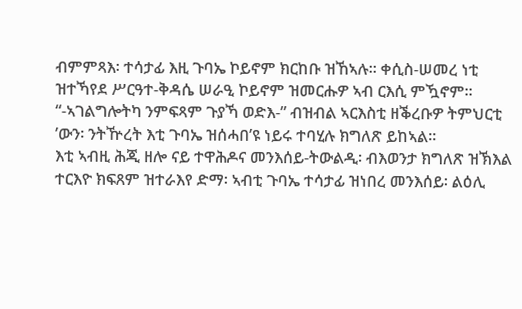ብምምጻእ፡ ተሳታፊ እዚ ጉባኤ ኮይኖም ክርከቡ ዝኸኣሉ። ቀሲስ-ሠመረ ነቲ ዝተኻየደ ሥርዓተ-ቅዳሴ ሠራዒ ኮይኖም ዝመርሑዎ ኣብ ርእሲ ምዃኖም። “-ኣገልግሎትካ ንምፍጻም ጉያኻ ወድእ-” ብዝብል ኣርእስቲ ዘቕረቡዎ ትምህርቲ ’ውን፡ ንትዅረት እቲ ጉባኤ ዝሰሓበ’ዩ ነይሩ ተባሂሉ ክግለጽ ይከኣል።
እቲ ኣብዚ ሕጂ ዘሎ ናይ ተዋሕዶና መንእሰይ-ትውልዲ፡ ብእወንታ ክግለጽ ዝኽእል ተርእዮ ክፍጸም ዝተራእየ ድማ፡ ኣብቲ ጉባኤ ተሳታፊ ዝነበረ መንእሰይ፡ ልዕሊ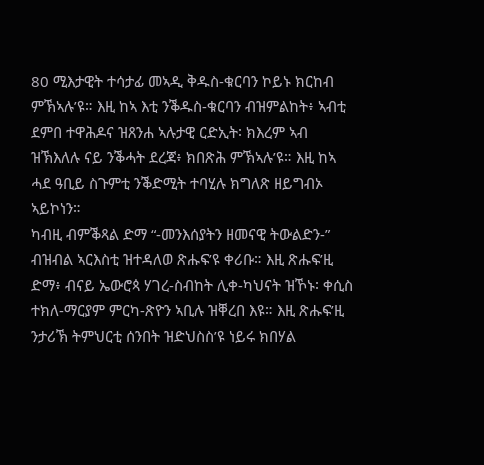80 ሚእታዊት ተሳታፊ መኣዲ ቅዱስ-ቁርባን ኮይኑ ክርከብ ምኽኣሉ’ዩ። እዚ ከኣ እቲ ንቕዱስ-ቁርባን ብዝምልከት፥ ኣብቲ ደምበ ተዋሕዶና ዝጸንሐ ኣሉታዊ ርድኢት፡ ክእረም ኣብ ዝኽእለሉ ናይ ንቕሓት ደረጃ፥ ክበጽሕ ምኽኣሉ’ዩ። እዚ ከኣ ሓደ ዓቢይ ስጉምቲ ንቕድሚት ተባሂሉ ክግለጽ ዘይግብኦ ኣይኮነን።
ካብዚ ብምቕጻል ድማ “-መንእሰያትን ዘመናዊ ትውልድን-” ብዝብል ኣርእስቲ ዝተዳለወ ጽሑፍ’ዩ ቀሪቡ። እዚ ጽሑፍ’ዚ ድማ፥ ብናይ ኤውሮጳ ሃገረ-ስብከት ሊቀ-ካህናት ዝኾኑ፡ ቀሲስ ተክለ-ማርያም ምርካ-ጽዮን ኣቢሉ ዝቐረበ እዩ። እዚ ጽሑፍ’ዚ ንታሪኽ ትምህርቲ ሰንበት ዝድህስስ’ዩ ነይሩ ክበሃል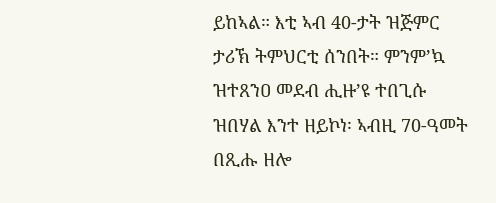ይከኣል። እቲ ኣብ 40-ታት ዝጅምር ታሪኽ ትምህርቲ ሰንበት። ምንም’ኳ ዝተጸንዐ መደብ ሒዙ’ዩ ተበጊሱ ዝበሃል እንተ ዘይኮነ፡ ኣብዚ 70-ዓመት በጺሑ ዘሎ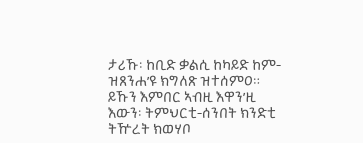ታሪኹ፡ ከቢድ ቃልሲ ከካይድ ከም-ዝጸንሐ’ዩ ክግለጽ ዝተሰምዐ።
ይኹን እምበር ኣብዚ እዋን’ዚ እውን፡ ትምህርቲ-ሰንበት ክንድቲ ትዅረት ክወሃቦ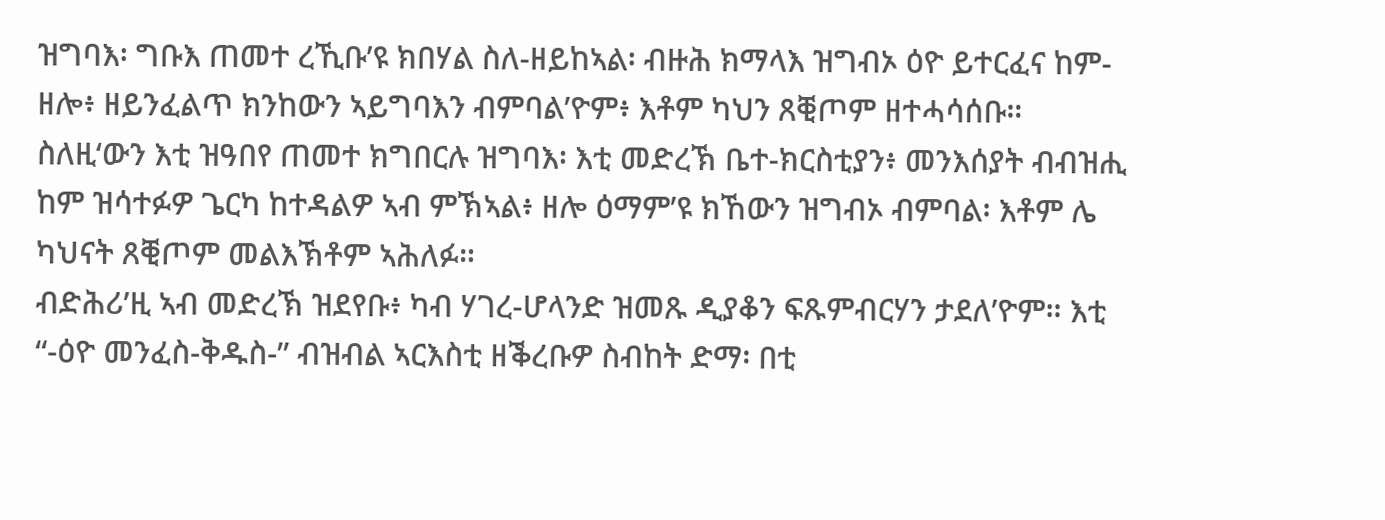ዝግባእ፡ ግቡእ ጠመተ ረኺቡ’ዩ ክበሃል ስለ-ዘይከኣል፡ ብዙሕ ክማላእ ዝግብኦ ዕዮ ይተርፈና ከም-ዘሎ፥ ዘይንፈልጥ ክንከውን ኣይግባእን ብምባል’ዮም፥ እቶም ካህን ጸቒጦም ዘተሓሳሰቡ። ስለዚ‘ውን እቲ ዝዓበየ ጠመተ ክግበርሉ ዝግባእ፡ እቲ መድረኽ ቤተ-ክርስቲያን፥ መንእሰያት ብብዝሒ ከም ዝሳተፉዎ ጌርካ ከተዳልዎ ኣብ ምኽኣል፥ ዘሎ ዕማም’ዩ ክኸውን ዝግብኦ ብምባል፡ እቶም ሌ ካህናት ጸቒጦም መልእኽቶም ኣሕለፉ።
ብድሕሪ’ዚ ኣብ መድረኽ ዝደየቡ፥ ካብ ሃገረ-ሆላንድ ዝመጹ ዲያቆን ፍጹምብርሃን ታደለ’ዮም። እቲ “-ዕዮ መንፈስ-ቅዱስ-” ብዝብል ኣርእስቲ ዘቕረቡዎ ስብከት ድማ፡ በቲ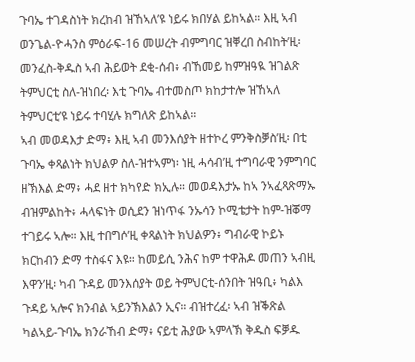ጉባኤ ተገዳስነት ክረከብ ዝኸኣለ’ዩ ነይሩ ክበሃል ይከኣል። እዚ ኣብ ወንጌል-ዮሓንስ ምዕራፍ-16 መሠረት ብምግባር ዝቐረበ ስብከት’ዚ፡ መንፈስ-ቅዱስ ኣብ ሕይወት ደቂ-ሰብ፥ ብኸመይ ከምዝዓዪ ዝገልጽ ትምህርቲ ስለ-ዝነበረ፡ እቲ ጉባኤ ብተመስጦ ክከታተሎ ዝኸኣለ ትምህርቲ’ዩ ነይሩ ተባሂሉ ክግለጽ ይከኣል።
ኣብ መወዳእታ ድማ፥ እዚ ኣብ መንእሰያት ዘተኮረ ምንቅስቓስ’ዚ፡ በቲ ጉባኤ ቀጻልነት ክህልዎ ስለ-ዝተኣምነ፡ ነዚ ሓሳብ’ዚ ተግባራዊ ንምግባር ዘኽእል ድማ፥ ሓደ ዘተ ክካየድ ክኢሉ። መወዳእታኡ ከኣ ንኣፈጻጽማኡ ብዝምልከት፥ ሓላፍነት ወሲደን ዝነጥፋ ንኡሳን ኮሚቴታት ከም-ዝቖማ ተገይሩ ኣሎ። እዚ ተበግሶ’ዚ ቀጻልነት ክህልዎን፥ ግብራዊ ኮይኑ ክርከብን ድማ ተስፋና እዩ። ከመይሲ ንሕና ከም ተዋሕዶ መጠን ኣብዚ እዋን’ዚ፡ ካብ ጉዳይ መንእሰያት ወይ ትምህርቲ-ሰንበት ዝዓቢ፥ ካልእ ጉዳይ ኣሎና ክንብል ኣይንኽእልን ኢና። ብዝተረፈ፡ ኣብ ዝቕጽል ካልኣይ-ጉባኤ ክንራኸብ ድማ፥ ናይቲ ሕያው ኣምላኽ ቅዱስ ፍቓዱ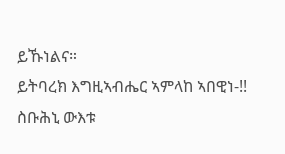ይኹነልና።
ይትባረክ እግዚኣብሔር ኣምላከ ኣበዊነ-!!
ስቡሕኒ ውእቱ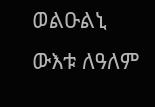ወልዑልኒ ውእቱ ለዓለም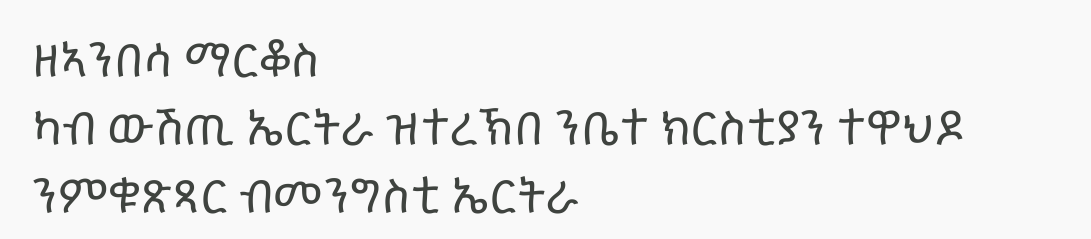ዘኣንበሳ ማርቆስ
ካብ ውሽጢ ኤርትራ ዝተረኽበ ንቤተ ክርስቲያን ተዋህዶ ንምቁጽጻር ብመንግስቲ ኤርትራ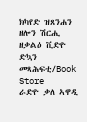ክካየድ ዝጸንሐን ዘሎን ሽርሒ ዘቃልዕ ቪድዮ
ድኳን መጻሕፍቲ/Book Store
ራድዮ ቃለ ኣዋዲ